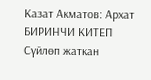Казат Акматов: Архат
БИРИНЧИ КИТЕП
Сүйлөп жаткан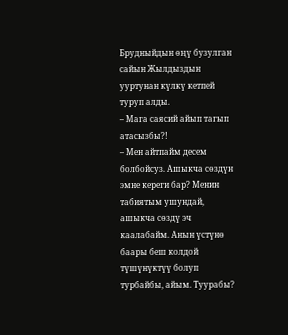Брудныйдын өңү бузулган сайын Жылдыздын ууртунан күлкү кетпей туруп алды.
– Мага саясий айып тагып атасызбы?!
– Мен айтпайм десем болбойсуз. Ашыкча сөздүн эмне кереги бар? Менин табиятым ушундай, ашыкча сөздү эч каалабайм. Анын үстүнө баары беш колдой түшүнүктүү болуп турбайбы, айым. Туурабы?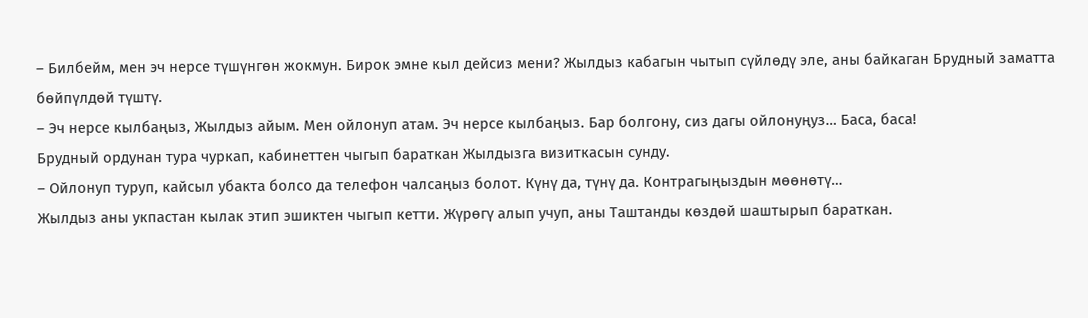– Билбейм, мен эч нерсе түшүнгөн жокмун. Бирок эмне кыл дейсиз мени? Жылдыз кабагын чытып сүйлөдү эле, аны байкаган Брудный заматта бөйпүлдөй түштү.
– Эч нерсе кылбаңыз, Жылдыз айым. Мен ойлонуп атам. Эч нерсе кылбаңыз. Бар болгону, сиз дагы ойлонуңуз… Баса, баса!
Брудный ордунан тура чуркап, кабинеттен чыгып бараткан Жылдызга визиткасын сунду.
– Ойлонуп туруп, кайсыл убакта болсо да телефон чалсаңыз болот. Күнү да, түнү да. Контрагыңыздын мөөнөтү…
Жылдыз аны укпастан кылак этип эшиктен чыгып кетти. Жүрөгү алып учуп, аны Таштанды көздөй шаштырып бараткан.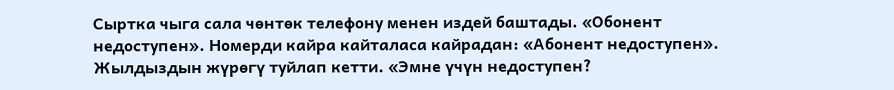Сыртка чыга сала чөнтөк телефону менен издей баштады. «Обонент недоступен». Номерди кайра кайталаса кайрадан: «Абонент недоступен». Жылдыздын жүрөгү туйлап кетти. «Эмне үчүн недоступен?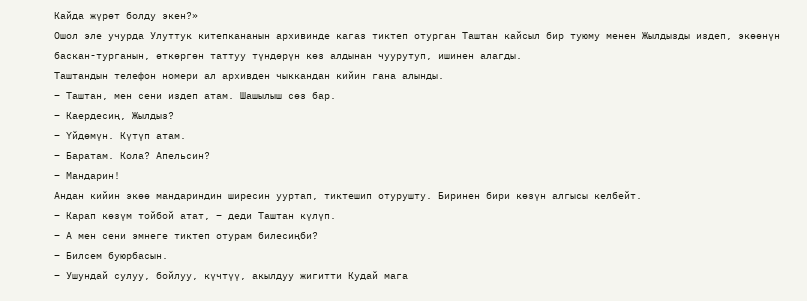Кайда жүрөт болду экен?»
Ошол эле учурда Улуттук китепкананын архивинде кагаз тиктеп отурган Таштан кайсыл бир туюму менен Жылдызды издеп, экөөнүн баскан-турганын, өткөргөн таттуу түндөрүн көз алдынан чуурутуп, ишинен алагды.
Таштандын телефон номери ал архивден чыккандан кийин гана алынды.
– Таштан, мен сени издеп атам. Шашылыш сөз бар.
– Каердесиң, Жылдыз?
– Үйдөмүн. Күтүп атам.
– Баратам. Кола? Апельсин?
– Мандарин!
Андан кийин экөө мандариндин ширесин ууртап, тиктешип отурушту. Биринен бири көзүн алгысы келбейт.
– Карап көзүм тойбой атат, – деди Таштан күлүп.
– А мен сени эмнеге тиктеп отурам билесиңби?
– Билсем буюрбасын.
– Ушундай сулуу, бойлуу, күчтүү, акылдуу жигитти Кудай мага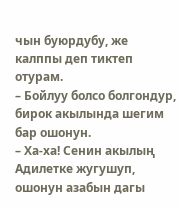чын буюрдубу, же калппы деп тиктеп отурам.
– Бойлуу болсо болгондур, бирок акылында шегим бар ошонун.
– Ха-ха! Сенин акылың Адилетке жугушуп, ошонун азабын дагы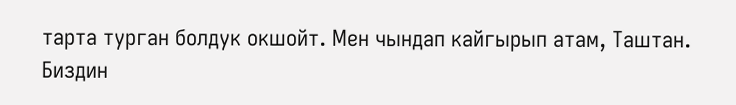тарта турган болдук окшойт. Мен чындап кайгырып атам, Таштан. Биздин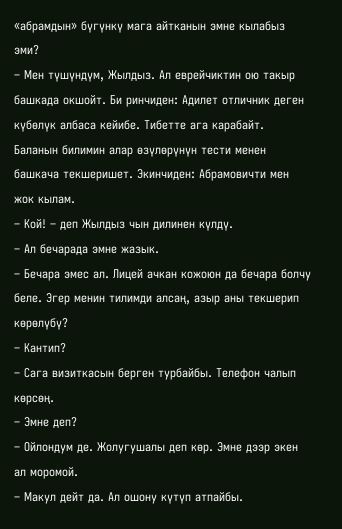«абрамдын» бүгүнкү мага айтканын эмне кылабыз эми?
– Мен түшүндүм, Жылдыз. Ал еврейчиктин ою такыр башкада окшойт. Би ринчиден: Адилет отличник деген күбөлүк албаса кейибе. Тибетте ага карабайт.
Баланын билимин алар өзүлөрүнүн тести менен башкача текшеришет. Экинчиден: Абрамовичти мен жок кылам.
– Кой! – деп Жылдыз чын дилинен күлдү.
– Ал бечарада эмне жазык.
– Бечара эмес ал. Лицей ачкан кожоюн да бечара болчу беле. Эгер менин тилимди алсаң, азыр аны текшерип көрөлүбү?
– Кантип?
– Сага визиткасын берген турбайбы. Телефон чалып көрсөң.
– Эмне деп?
– Ойлондум де. Жолугушалы деп көр. Эмне дээр экен ал моромой.
– Макул дейт да. Ал ошону күтүп атпайбы.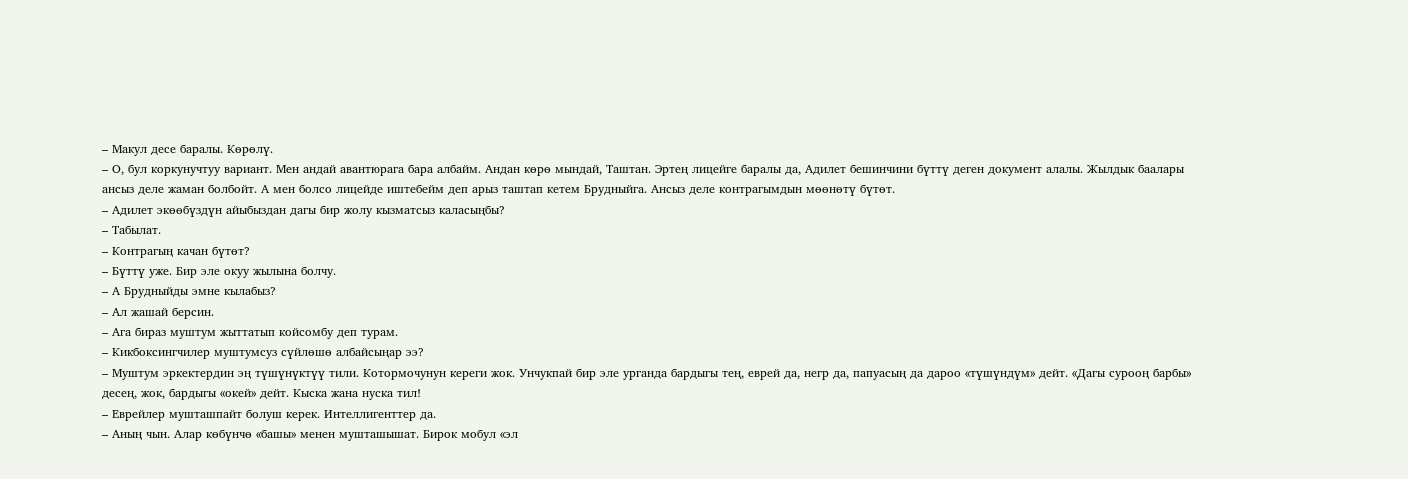– Макул десе баралы. Көрөлү.
– О, бул коркунучтуу вариант. Мен андай авантюрага бара албайм. Андан көрө мындай, Таштан. Эртең лицейге баралы да, Адилет бешинчини бүттү деген документ алалы. Жылдык баалары ансыз деле жаман болбойт. А мен болсо лицейде иштебейм деп арыз таштап кетем Брудныйга. Ансыз деле контрагымдын мөөнөтү бүтөт.
– Адилет экөөбүздүн айыбыздан дагы бир жолу кызматсыз каласыңбы?
– Табылат.
– Контрагың качан бүтөт?
– Бүттү уже. Бир эле окуу жылына болчу.
– А Брудныйды эмне кылабыз?
– Ал жашай берсин.
– Ага бираз муштум жыттатып койсомбу деп турам.
– Кикбоксингчилер муштумсуз сүйлөшө албайсыңар ээ?
– Муштум эркектердин эң түшүнүктүү тили. Котормочунун кереги жок. Унчукпай бир эле урганда бардыгы тең, еврей да, негр да, папуасың да дароо «түшүндүм» дейт. «Дагы сурооң барбы» десең, жок, бардыгы «окей» дейт. Кыска жана нуска тил!
– Еврейлер мушташпайт болуш керек. Интеллигенттер да.
– Аның чын. Алар көбүнчө «башы» менен мушташышат. Бирок мобул «эл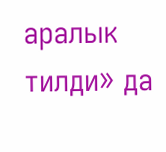аралык тилди» да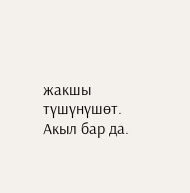жакшы түшүнүшөт. Акыл бар да.